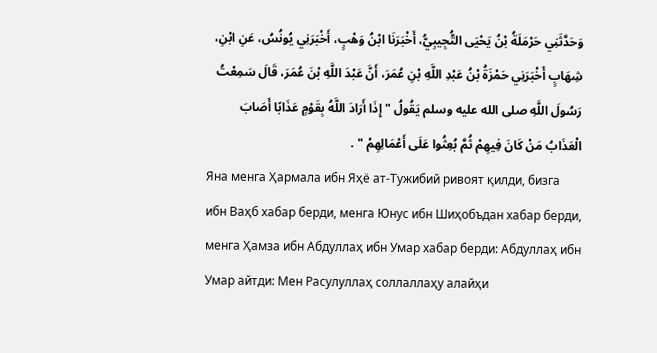وَحَدَّثَنِي حَرْمَلَةُ بْنُ يَحْيَى التُّجِيبِيُّ، أَخْبَرَنَا ابْنُ وَهْبٍ، أَخْبَرَنِي يُونُسُ، عَنِ ابْنِ، شِهَابٍ أَخْبَرَنِي حَمْزَةُ بْنُ عَبْدِ اللَّهِ بْنِ عُمَرَ، أَنَّ عَبْدَ اللَّهِ بْنَ عُمَرَ، قَالَ سَمِعْتُ رَسُولَ اللَّهِ صلى الله عليه وسلم يَقُولُ " إِذَا أَرَادَ اللَّهُ بِقَوْمٍ عَذَابًا أَصَابَ الْعَذَابُ مَنْ كَانَ فِيهِمْ ثُمَّ بُعِثُوا عَلَى أَعْمَالِهِمْ " .
Яна менга Ҳармала ибн Яҳё ат-Тужибий ривоят қилди, бизга ибн Ваҳб хабар берди, менга Юнус ибн Шиҳобъдан хабар берди, менга Ҳамза ибн Абдуллаҳ ибн Умар хабар берди: Абдуллаҳ ибн Умар айтди: Мен Расулуллаҳ соллаллаҳу алайҳи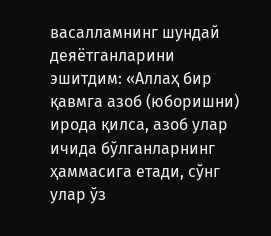васалламнинг шундай деяётганларини эшитдим: «Аллаҳ бир қавмга азоб (юборишни) ирода қилса, азоб улар ичида бўлганларнинг ҳаммасига етади, сўнг улар ўз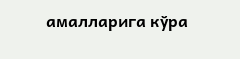амалларига кўра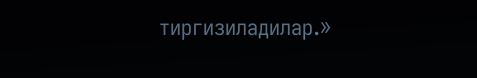тиргизиладилар.»